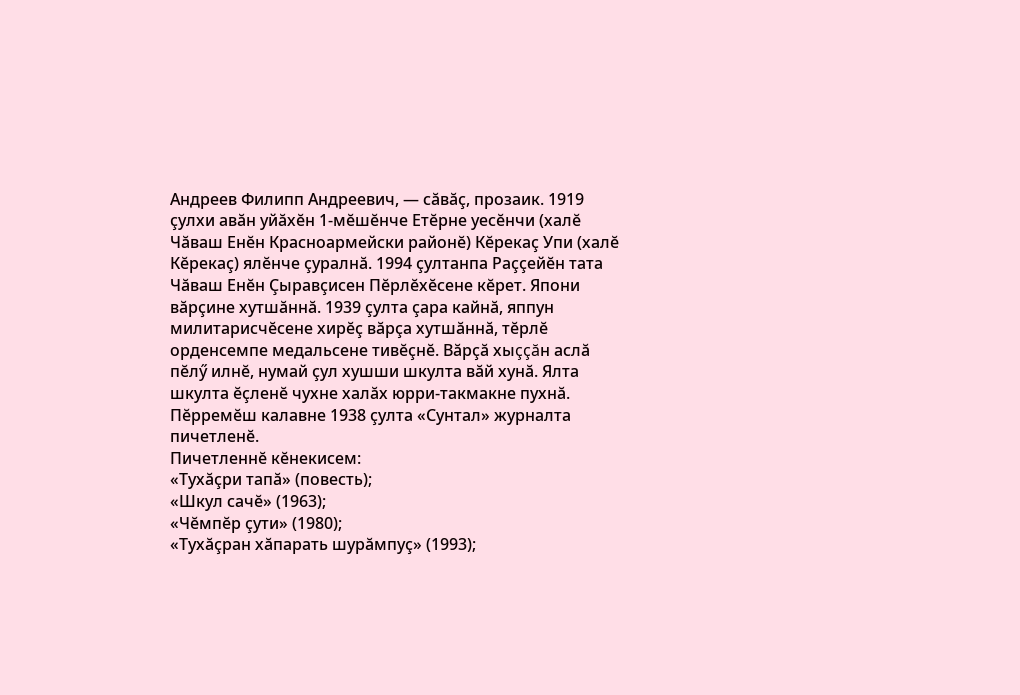Андреев Филипп Андреевич, — сăвăç, прозаик. 1919 çулхи авăн уйăхĕн 1-мĕшĕнче Етĕрне уесĕнчи (халĕ Чăваш Енĕн Красноармейски районĕ) Кĕрекаç Упи (халĕ Кĕрекаç) ялĕнче çуралнă. 1994 çултанпа Раççейĕн тата Чăваш Енĕн Çыравçисен Пĕрлĕхĕсене кĕрет. Япони вăрçине хутшăннă. 1939 çулта çара кайнă, яппун милитарисчĕсене хирĕç вăрçа хутшăннă, тĕрлĕ орденсемпе медальсене тивĕçнĕ. Вăрçă хыççăн аслă пĕлӳ илнĕ, нумай çул хушши шкулта вăй хунă. Ялта шкулта ĕçленĕ чухне халăх юрри-такмакне пухнă. Пĕрремĕш калавне 1938 çулта «Сунтал» журналта пичетленĕ.
Пичетленнĕ кĕнекисем:
«Тухăçри тапă» (повесть);
«Шкул сачĕ» (1963);
«Чĕмпĕр çути» (1980);
«Тухăçран хăпарать шурăмпуç» (1993);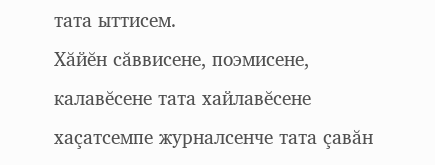тата ыттисем.
Хăйĕн сăввисене, поэмисене, калавĕсене тата хайлавĕсене хаçатсемпе журналсенче тата çавăн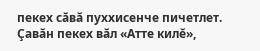пекех сăвă пуххисенче пичетлет. Çавăн пекех вăл «Атте килĕ»,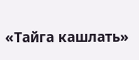«Тайга кашлать»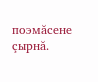поэмăсене çырнă.